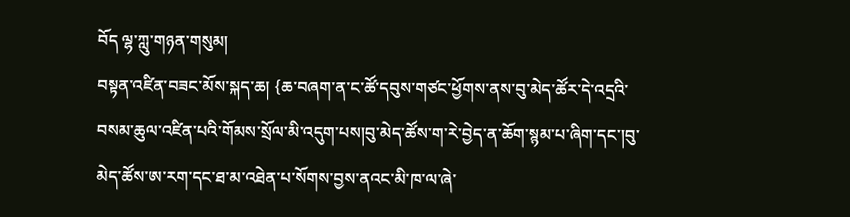བོད ལྷ་ཀླུ་གཉན་གསུམ།
བསྟན་འཛིན་བཟང་མོས་སྐད་ཆ། {ཆ་བཞག་ན་ང་ཚོ་དབུས་གཙང་ཕྱོགས་ནས་བུ་མེད་ཚོར་དེ་འདྲའི་བསམ་ཆུལ་འཛིན་པའི་གོམས་སྲོལ་མི་འདུག་པས།བུ་མེད་ཚོས་ག་རེ་བྱེད་ན་ཆོག་སྙམ་པ་ཞིག་དང་།བུ་མེད་ཚོས་ཨ་རག་དང་ཐ་མ་འཐེན་པ་སོགས་བྱས་ནའང་མི་ཁ་ལ་ཞེ་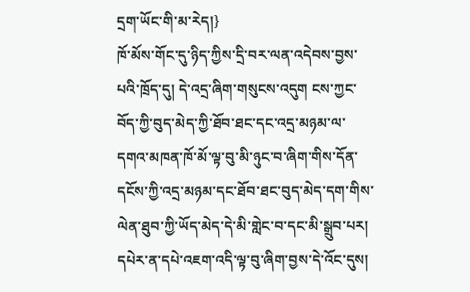དྲག་ཡོང་གི་མ་རེད།}
ཁོ་མོས་གོང་དུ་ཉིད་ཀྱིས་དྲི་བར་ལན་འདེབས་བྱས་པའི་ཁྲོད་དུ། དེ་འདྲ་ཞིག་གསུངས་འདུག ངས་ཀྱང་བོད་ཀྱི་བུད་མེད་ཀྱི་ཐོབ་ཐང་དང་འདྲ་མཉམ་ལ་དགའ་མཁན་ཁོ་མོ་ལྟ་བུ་མི་ཉུང་བ་ཞིག་གིས་དོན་དངོས་ཀྱི་འདྲ་མཉམ་དང་ཐོབ་ཐང་བུད་མེད་དག་གིས་ལེན་ཐུབ་ཀྱི་ཡོད་མེད་དེ་མི་གླེང་བ་དང་མི་སྒྲུབ་པར། དཔེར་ན་དཔེ་འཇག་འདི་ལྟ་བུ་ཞིག་བྱས་དེ་འོང་དུས།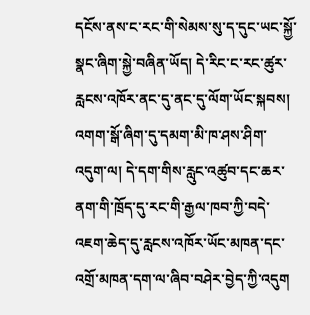དངོས་ནས་ང་རང་གི་སེམས་སུ་ད་དུང་ཡང་སྐྱོ་སྣང་ཞིག་སྐྱེ་བཞིན་ཡོད། དེ་རིང་ང་རང་ཚུར་རླངས་འཁོར་ནང་དུ་ནང་དུ་ལོག་ཡོང་སྐབས། འགག་སྒོ་ཞིག་དུ་དམག་མི་ཁ་ཤས་ཤིག་འདུག་ལ། དེ་དག་གིས་རླུང་འཚུབ་དང་ཆར་ནག་གི་ཁྲོད་དུ་རང་གི་རྒྱལ་ཁབ་ཀྱི་བདེ་འཇག་ཆེད་དུ་རླངས་འཁོར་ཡོང་མཁན་དང་འགྲོ་མཁན་དག་ལ་ཞིབ་བཤེར་བྱེད་ཀྱི་འདུག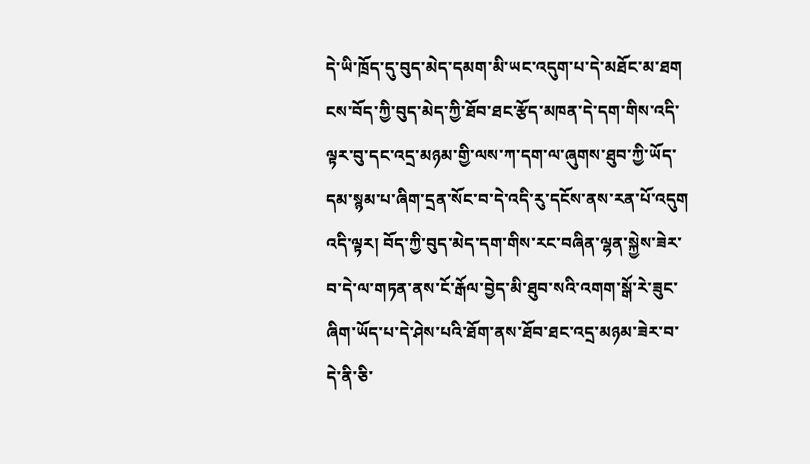དེ་ཡི་ཁྲོད་དུ་བུད་མེད་དམག་མི་ཡང་འདུག་པ་དེ་མཐོང་མ་ཐག ངས་བོད་ཀྱི་བུད་མེད་ཀྱི་ཐོབ་ཐང་རྩོད་མཁན་དེ་དག་གིས་འདི་ལྟར་བུ་དང་འདྲ་མཉམ་གྱི་ལས་ཀ་དག་ལ་ཞུགས་ཐུབ་ཀྱི་ཡོད་དམ་སྙམ་པ་ཞིག་དྲན་སོང་བ་དེ་འདི་རུ་དངོས་ནས་རན་པོ་འདུག
འདི་ལྟར། བོད་ཀྱི་བུད་མེད་དག་གིས་རང་བཞིན་ལྷན་སྐྱེས་ཟེར་བ་དེ་ལ་གཏན་ནས་ངོ་རྒོལ་བྱེད་མི་ཐུབ་སའི་འགག་སྒོ་རེ་ཟུང་ཞིག་ཡོད་པ་དེ་ཤེས་པའི་ཐོག་ནས་ཐོབ་ཐང་འདྲ་མཉམ་ཟེར་བ་དེ་ནི་ཅི་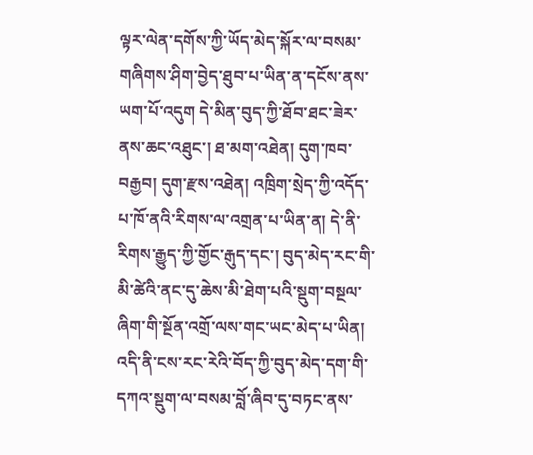ལྟར་ལེན་དགོས་ཀྱི་ཡོད་མེད་སྐོར་ལ་བསམ་གཞིགས་ཤིག་བྱེད་ཐུབ་པ་ཡིན་ན་དངོས་ནས་ཡག་པོ་འདུག དེ་མིན་བུད་ཀྱི་ཐོབ་ཐང་ཟེར་ནས་ཆང་འཐུང་། ཐ་མག་འཐེན། དུག་ཁབ་བརྒྱབ། དུག་རྫས་འཐེན། འཁྲིག་སྲེད་ཀྱི་འདོད་པ་ཁོ་ནའི་རིགས་ལ་འགྲན་པ་ཡིན་ན། དེ་ནི་རིགས་རྒྱུད་ཀྱི་གྱོང་རྒུད་དང་། བུད་མེད་རང་གི་མི་ཚེའི་ནང་དུ་ཆེས་མི་ཐེག་པའི་སྡུག་བསྔལ་ཞིག་གི་སྔོན་འགྲོ་ལས་གང་ཡང་མེད་པ་ཡིན། འདི་ནི་ངས་རང་རེའི་བོད་ཀྱི་བུད་མེད་དག་གི་དཀའ་སྡུག་ལ་བསམ་བློ་ཞིབ་དུ་བཏང་ནས་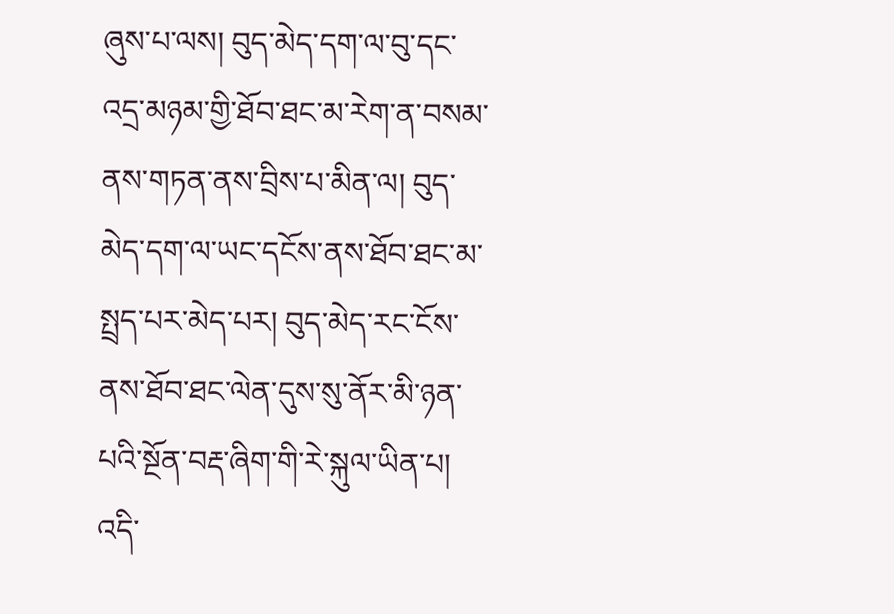ཞུས་པ་ལས། བུད་མེད་དག་ལ་བུ་དང་འདྲ་མཉམ་གྱི་ཐོབ་ཐང་མ་རེག་ན་བསམ་ནས་གཏན་ནས་བྲིས་པ་མིན་ལ། བུད་མེད་དག་ལ་ཡང་དངོས་ནས་ཐོབ་ཐང་མ་སྤྲད་པར་མེད་པར། བུད་མེད་རང་ངོས་ནས་ཐོབ་ཐང་ལེན་དུས་སུ་ནོར་མི་ཉན་པའི་སྔོན་བརྡ་ཞིག་གི་རེ་སྐུལ་ཡིན་པ། འདི་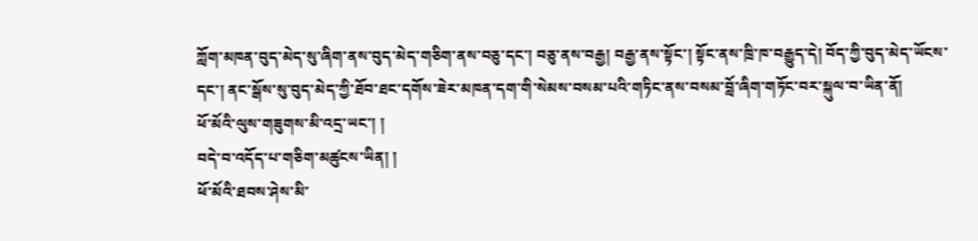ཀློག་མཁན་བུད་མེད་སུ་ཞིག་ནས་བུད་མེད་གཅིག་ནས་བཅུ་དང་། བཅུ་ནས་བརྒྱ། བརྒྱ་ནས་སྟོང་། སྟོང་ནས་ཁྲི་ཁ་བརྒྱུད་དེ། བོད་ཀྱི་བུད་མེད་ཡོངས་དང་། ནང་སྒོས་སུ་བུད་མེད་ཀྱི་ཐོབ་ཐང་དགོས་ཟེར་མཁན་དག་གི་སེམས་བསམ་པའི་གཏིང་ནས་བསམ་བློ་ཞིག་གཏོང་བར་སྐུལ་བ་ཡིན་ནོ།
ཕོ་མོའི་ལུས་གཟུགས་མི་འདྲ་ཡང་། །
བདེ་བ་འདོད་པ་གཅིག་མཚུངས་ཡིན། །
ཕོ་མོའི་ཐབས་ཤེས་མི་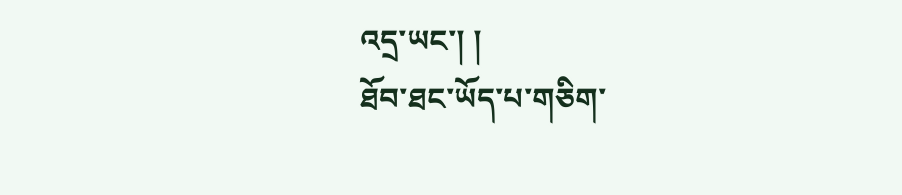འདྲ་ཡང་། །
ཐོབ་ཐང་ཡོད་པ་གཅིག་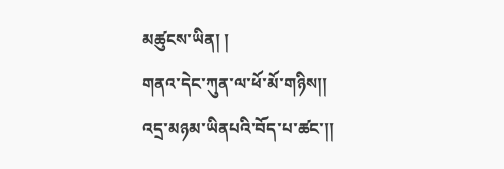མཚུངས་ཡིན། །
གནའ་དེང་ཀུན་ལ་ཕོ་མོ་གཉིས།།
འདྲ་མཉམ་ཡིནཔའི་བོད་པ་ཚང་།།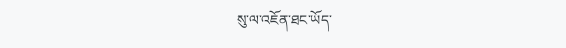སུ་ལ་འཇོན་ཐང་ཡོད་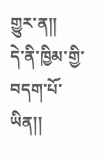གྱུར་ན།།
དེ་ནི་ཁྱིམ་གྱི་བདག་པོ་ཡིན།།